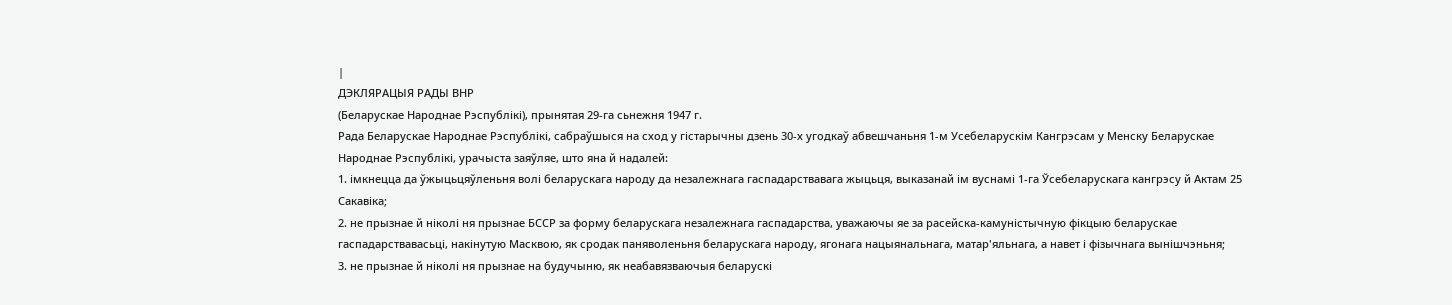|
ДЭКЛЯРАЦЫЯ РАДЫ ВНР
(Беларускае Народнае Рэспублікі), прынятая 29-га сьнежня 1947 г.
Рада Беларускае Народнае Рэспублікі, сабраўшыся на сход у гістарычны дзень 30-х угодкаў абвешчаньня 1-м Усебеларускім Кангрэсам у Менску Беларускае Народнае Рэспублікі, урачыста заяўляе, што яна й надалей:
1. імкнецца да ўжыцьцяўленьня волі беларускага народу да незалежнага гаспадарствавага жыцьця, выказанай ім вуснамі 1-га Ўсебеларускага кангрэсу й Актам 25 Сакавіка;
2. не прызнае й ніколі ня прызнае БССР за форму беларускага незалежнага гаспадарства, уважаючы яе за расейска-камуністычную фікцыю беларускае гаспадарствавасьці, накінутую Масквою, як сродак паняволеньня беларускага народу, ягонага нацыянальнага, матар'яльнага, а навет і фізычнага вынішчэньня;
3. не прызнае й ніколі ня прызнае на будучыню, як неабавязваючыя беларускі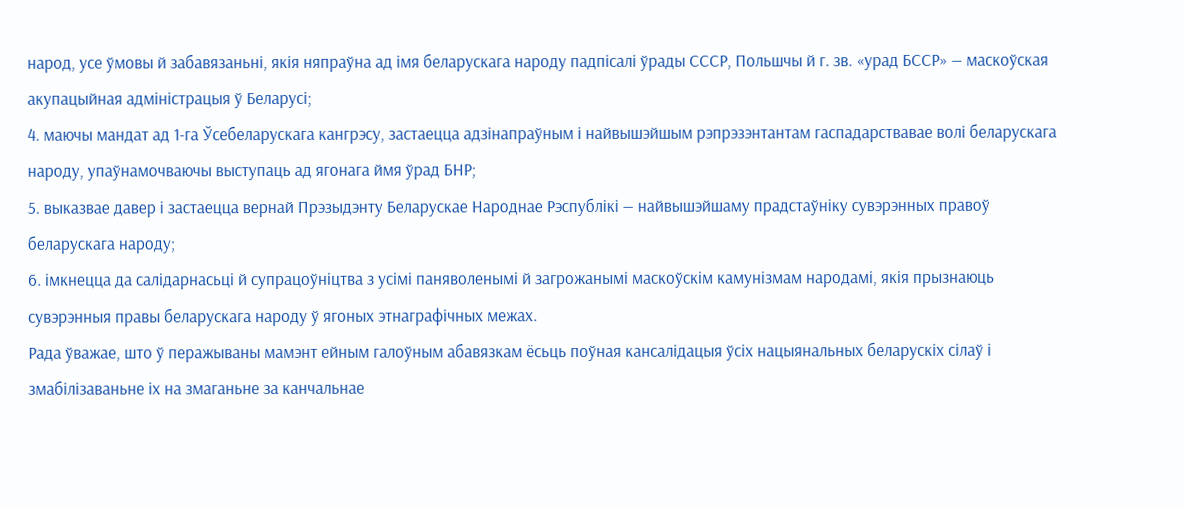народ, усе ўмовы й забавязаньні, якія няпраўна ад імя беларускага народу падпісалі ўрады СССР, Польшчы й г. зв. «урад БССР» — маскоўская акупацыйная адміністрацыя ў Беларусі;
4. маючы мандат ад 1-га Ўсебеларускага кангрэсу, застаецца адзінапраўным і найвышэйшым рэпрэзэнтантам гаспадарствавае волі беларускага народу, упаўнамочваючы выступаць ад ягонага ймя ўрад БНР;
5. выказвае давер і застаецца вернай Прэзыдэнту Беларускае Народнае Рэспублікі — найвышэйшаму прадстаўніку сувэрэнных правоў беларускага народу;
6. імкнецца да салідарнасьці й супрацоўніцтва з усімі паняволенымі й загрожанымі маскоўскім камунізмам народамі, якія прызнаюць сувэрэнныя правы беларускага народу ў ягоных этнаграфічных межах.
Рада ўважае, што ў перажываны мамэнт ейным галоўным абавязкам ёсьць поўная кансалідацыя ўсіх нацыянальных беларускіх сілаў і змабілізаваньне іх на змаганьне за канчальнае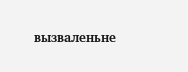вызваленьне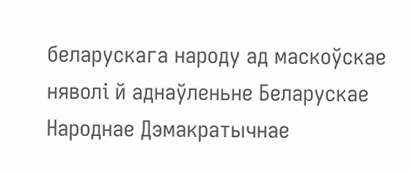беларускага народу ад маскоўскае няволі й аднаўленьне Беларускае Народнае Дэмакратычнае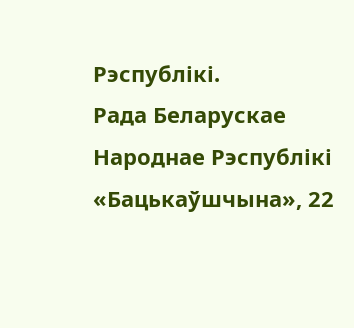Рэспублікі.
Рада Беларускае Народнае Рэспублікі
«Бацькаўшчына», 22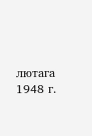лютага 1948 г.